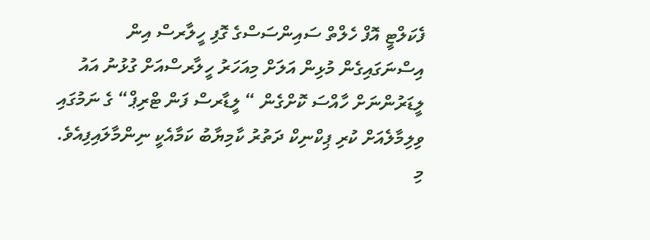ފެކަލްޓީ އޮފް ހެލްތް ސައިންސަސްގެ ގޮފި ހީލާރސް އިން އިސްނަގައިގެން މުޅިން އަލަށް މިއަހަރު ހީލާރސްއަށް ގުޅުނު އައު ލީޑަރުންނަށް ހާއްސަ ކޮށްގެން “ ލީޑާރސް ފަން ޓްރިޕް“ ގެ ނަމުގައި ވިލިމާލެއަށް ކުރި ޕިކްނިކް ދަތުރު ކާމިޔާބު ކަމާއެކީ ނިންމާލައިފިއެވެ.
މި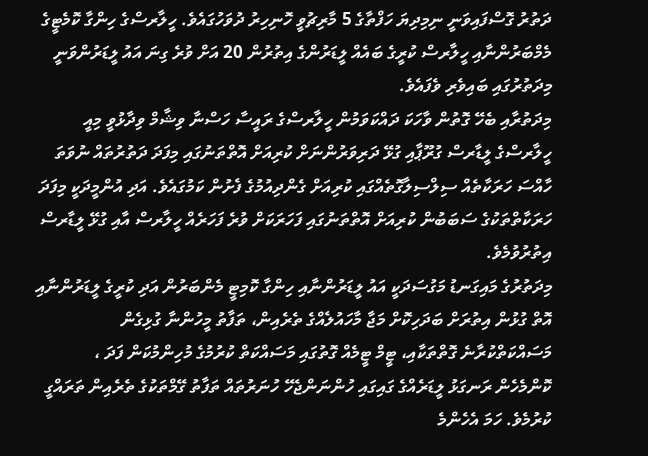ދަތުރު ގޮސްފައިވަނީ ނިމިދިޔަ ހަފްތާގެ 5 މާރިޗުވީ ހޮނިހިރު ދުވަހުގައެވެ. ހީލާރސްގެ ހިންގާ ކޮމެޓީގެ މެމްބަރުންނާއި ހީލާރސް ކުރީގެ ބައެއް ލީޑަރުންގެ އިތުރުން 20 އަށް ވުރެ ގިނަ އައު ލީޑަރުންވަނީ މިދަތުރުގައި ބައިވެރި ވެފައެވެ.
މިދަތުރާއި ބެހޭ ގޮތުން ވާހަކަ ދައްކަވަމުން ހީލާރސްގެ ރައީސާ ހަސްނާ ވިޝާމް ވިދާޅުވީ މިއީ ހީލާރސްގެ ލީޑާރސް ގުރޫޕާއި ގުޅޭ ދަރިވަރުންނަށް ކުރިއަށް އޮތްތަނުގައި މިފަދަ ދަތުރުތައް ނުވަތަ ހާއްސަ ހަރަކާތެއް ސިލްސިލާގޮތެއްގައި ކުރިއަށް ގެންދިއުމުގެ ފެށުން ކަމުގައެވެ. އަދި އުންމީދަކީ މިފަދަ ހަރަކާތްތަކުގެ ސަބަބުން ކުރިއަށް އޮތްތަނުގައި ފަހަރަކަށް ވުރެ ފަހަރެއް ހީލާރސް އާއި ގުޅޭ ލީޑާރސް އިތުރުވުމެވެ.
މިދަތުރުގެ މައިގަނޑު މަގުސަދަކީ އައު ލީޑަރުންނާއި ހިންގާ ކޮމިޓީ މެންބަރުން އަދި ކުރީގެ ލީޑަރުންނާއި އޮތް ގުޅުން އިތުރަށް ބަދަހިކޮށް މަޖާ މާހައުލެއްގެ ތެރެއިން، ތަފާތު މީހުންނާ ގުޅިގެން މަސައްކަތްކުރާނެ ގޮތްތަކާއި، ޓީމް ޓީމެއް ގޮތުގައި މަސައްކަތް ކުރުމުގެ މުހިންމުކަން ފަދަ ، ކޮންމެހެން ރަނގަޅު ލީޑަރެއްގެ ގައިގައި ހުންނަންޖެހޭ ހުނަރުތައް ތަފާތު ގޭމްތަކުގެ ތެރެއިން ތަރައްގީ ކުރުމެވެ. ހަމަ އެހެންމެ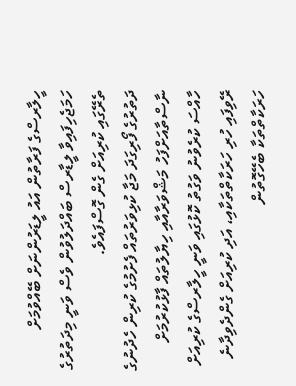ހީލާރސްގެ ފަރާތުން އައު ލީޑަރުންނަށް ބޭއްވުމަށް ހަމަޖެހިފައިވާ ލީޑާރސް ބައްދަލުވުން ވެސް ވަނީ މިދަތުރުގެ ތެރޭގައި ކުރިއަށް ގެން ގޮސްފައެވެ.
ދަތުރުގެ ފޯރިގަދަ މަޖާ ކުޅިވަރުތައް ފެށުމުގެ ކުރިން ހެދުނުގެ ނާސްތާއަށްފަހު މަޝްވަރާއާއި ހިޔާލުތައް ފާޅުކުރުމަށް ހާއްސަ ކުރެވުނު ވަގުތު ކޮޅުގައި ވަނީ ހީލާރސްގެ ކުރިއަށް ރޭވިފައި ހުރި ހަރަކާތްތަކާއި، އަދި ކުރިއަށް ގެންދެވިދާނެ ހަރަކާތްތަކާ ބެހޭގޮތުން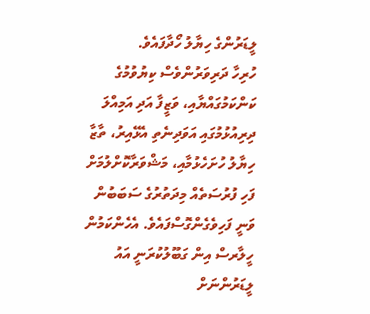ލީޑަރުންގެ ހިޔާލު ހޯދާފައެވެ.
ހުރިހާ ދަރިވަރުންވެސް ކިޔުވުމުގެ ކަންކަމުގައްޔާއި، ވަޒީފާ އަދި އަމިއްލަ ދިރިއުޅުމުގައި އަވަދިނެތި އެޅޭއިރު، ތާޒާ ހިޔާލު ހުށަހެޅުމާއި، މަޝްވަރާކޮށްލުމަށް ފަހި ފުރުސަތެއް މިދަތުރުގެ ސަބަބުން ވަނީ ފަހިވެގެންގޮސްފައެވެ. އެހެންކަމުން ހީލާރސް އިން ގަބޫލުކުރަނީ އައު ލީޑަރުންނަށް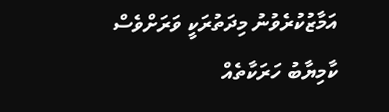އަމާޒުކުރެވުނު މިދަތުރަކީ ވަރަށްވެސް ކާމިޔާބު ހަރަކާތެއް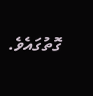ގޮތުގައެވެ.